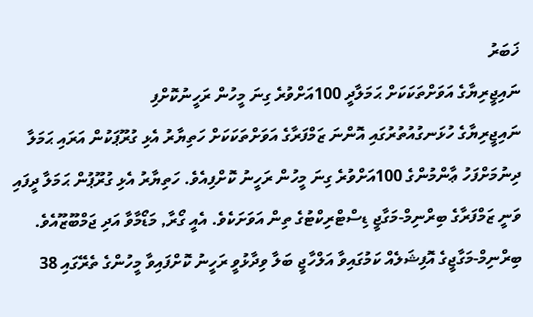ޚަބަރު
ނައިޖީރިޔާގެ އަވަށްތަކަކަށް ޙަމަލާދީ 100އަށްވުރެ ގިނަ މީހުން ރަހީނުކޮށްފި
ނައިޖީރިޔާގެ ހުޅަނގުއުތުރުގައި އޮންނަ ޒަމްފަރާގެ އަވަށްތަކަކަށް ހަތިޔާރު އެޅި ގުރޫޕަކުން އަރައި ޙަމަލާ ދިނުމަށްފަހު ޢާންމުންގެ 100އަށްވުރެ ގިނަ މީހުން ރަހީނު ކޮށްފިއެވެ. ހަތިޔާރު އެޅި ގުރޫޕުން ޙަމަލާ ދީފައި ވަނީ ޒަމްފަރާގެ ބިރްނިމް-މަގާޖީ ޑިސްޓްރިކްޓުގެ ތިން އަވަށަކެވެ. އެއީ ގޯރާ, މަޑޯމާވާ އަދި ޖަމްބޫޒޫއެވެ.
ބިރްނިމް-މަގާޖީގެ އޮފިޝަލެއް ކަމުގައިވާ އަލްހާޖީ ބަލާ ވިދާޅުވީ ރަހީނު ކޮށްފައިވާ މީހުންގެ ތެރޭގައި 38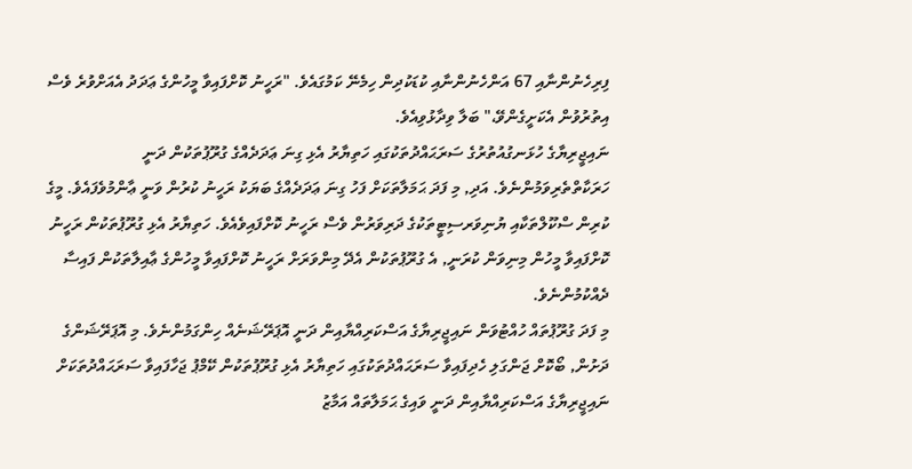ފިރިހެނުންނާއި 67 އަންހެނުންނާއި ކުޑަކުދިން ހިމެނޭ ކަމުގައެވެ. "ރަހީނު ކޮށްފައިވާ މީހުންގެ ޢަދަދު އެއަށްވުރެ ވެސް އިތުރުވުން އެކަށީގެންވޭ،" ބަލާ ވިދާޅުވިއެވެ.
ނައިޖީރިޔާގެ ހުޅަނގުއުތުރުގެ ސަރަޙައްދުތަކުގައި ހަތިޔާރު އެޅި ގިނަ ޢަދަދެއްގެ ގުރޫޕުތަކުން ދަނީ ހަރަކާތްތެރިވަމުންނެވެ. އަދި, މި ފަދަ ޙަމަލާތަކަށް ފަހު ގިނަ ޢަދަދެއްގެ ބަޔަކު ރަހީނު ކުރުން ވަނީ ޢާންމުވެފައެވެ. މީގެ ކުރިން ސްކޫލްތަކާއި ޔުނިވަރސިޓީތަކުގެ ދަރިވަރުން ވެސް ރަހީނު ކޮށްފައިވެއެވެ. ހަތިޔާރު އެޅި ގުރޫޕުތަކުން ރަހީނު ކޮށްފައިވާ މީހުން މިނިވަން ކުރަނީ, އެ ގުރޫޕުތަކުން އެދޭ މިންވަރަށް ރަހީނު ކޮށްފައިވާ މީހުންގެ ޢާއިލާތަކުން ފައިސާ ދެއްކުމުންނެވެ.
މި ފަދަ ގުރޫޕުތައް ހުއްޓުވަން ނައިޖީރިޔާގެ އަސްކަރިއްޔާއިން ދަނީ އޮޕަރޭޝަނެއް ހިންގަމުންނެވެ. މި އޮޕަރޭޝަންގެ ދަށުން, ބޯކޮށް ޖަންގަލި ހެދިފައިވާ ސަރަޙައްދުތަކުގައި ހަތިޔާރު އެޅި ގުރޫޕުތަކުން ކޭމްޕު ޖަހާފައިވާ ސަރަޙައްދުތަކަށް ނައިޖީރިޔާގެ އަސްކަރިއްޔާއިން ދަނީ ވައިގެ ޙަމަލާތައް އަމާޒު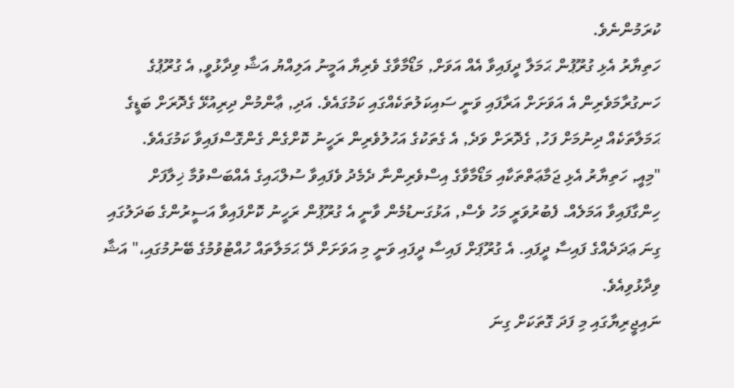ކުރަމުންނެވެ.
ހަތިޔާރު އެޅި ގުރޫޕުން ޙަމަލާ ދީފައިވާ އެއް އަވަށް, މަޑޯމާވާގެ ވެރިޔާ އަމީނު އަލިއްޔު އަޝާ ވިދާޅުވީ, އެ ގުރޫޕުގެ ހަނގުރާމަވެރިން އެ އަވަށަށް އަރާފައި ވަނީ ސައިކަލުތަކެއްގައި ކަމުގައެވެ. އަދި, ޢާންމުން ދިރިއުޅޭ ގެދޮރަށް ބަޑީގެ ޙަމަލާތަކެއް ދިނުމަށް ފަހު, ގެދޮރަށް ވަދެ, އެ ގެތަކުގެ އަހުލުވެރިން ރަހީނު ކޮށްގެން ގެންގޮސްފައިވާ ކަމުގައެވެ.
"މިއީ, ހަތިޔާރު އެޅި ޖަމާޢަތްތަކާއި މަޑޯމާވާގެ އިސްވެރިންނާ ދެމެދު ވެފައިވާ ސުލްޙައިގެ އެއްބަސްވުމާ ޚިލާފަށް ހިންގާފައިވާ އަމަލެއް. ފެބުރުވަރީ މަހު ވެސް, އަޅުގަނޑުމެން ވާނީ އެ ގުރޫޕުން ރަހީނު ކޮށްފައިވާ އަސީރުންގެ ބަދަލުގައި ގިނަ ޢަދަދެއްގެ ފައިސާ ދީފައި. އެ ގުރޫޕަށް ފައިސާ ދީފައި ވަނީ މި އަވަށަށް ދޭ ޙަމަލާތައް ހުއްޓުވުމުގެ ބޭނުމުގައި،" އަޝާ ވިދާޅުވިއެވެ.
ނައިޖީރިޔާގައި މި ފަދަ ގޮތަކަށް ގިނަ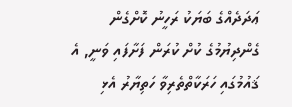ޢަދަދެއްގެ ބަޔަކު ރަހީނު ކޮށްގެން ގެންދިޔުމުގެ ކުށް ކުރަން ފަށާފައި ވަނީ, އެ ޤައުމުގައި ހަރަކާތްތެރިވާ ހަތިޔާރު އެޅި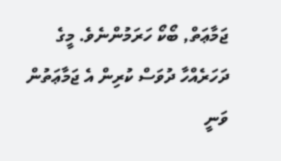ޖަމާޢަތް, ބޯކޯ ހަރަމުންނެވެ. މީގެ ދަހަރެއްހާ ދުވަސް ކުރިން އެ ޖަމާޢަތުން ވަނީ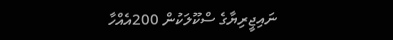ނައިޖީރިޔާގެ ސްކޫލަކުން 200އެއްހާ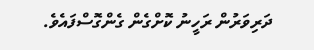ދަރިވަރުން ރަހީނު ކޮށްގެން ގެންގޮސްފައެވެ.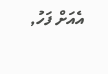އެއަށް ފަހު,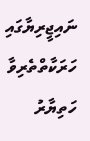ނައިޖީރިޔާގައި ހަރަކާތްތެރިވާ ހަތިޔާރު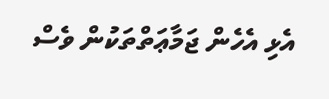އެޅި އެހެން ޖަމާޢަތްތަކުން ވެސް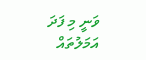ވަނީ މި ފަދަ އަމަލުތައް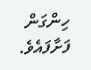ހިންގަން ފަށާފައެވެ.